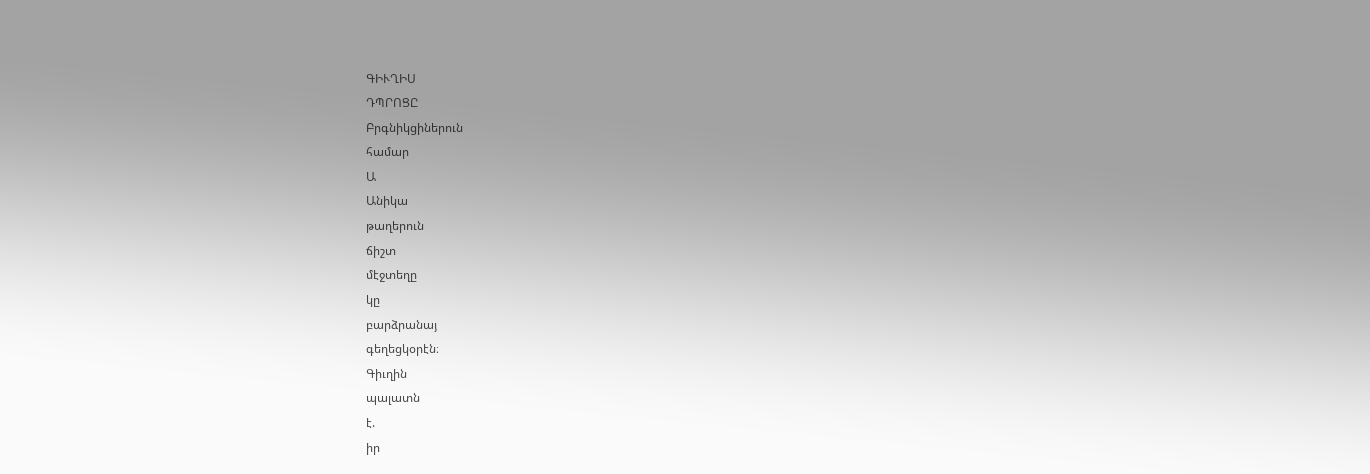ԳԻՒՂԻՍ
ԴՊՐՈՑԸ
Բրգնիկցիներուն
համար
Ա
Անիկա
թաղերուն
ճիշտ
մէջտեղը
կը
բարձրանայ
գեղեցկօրէն։
Գիւղին
պալատն
է.
իր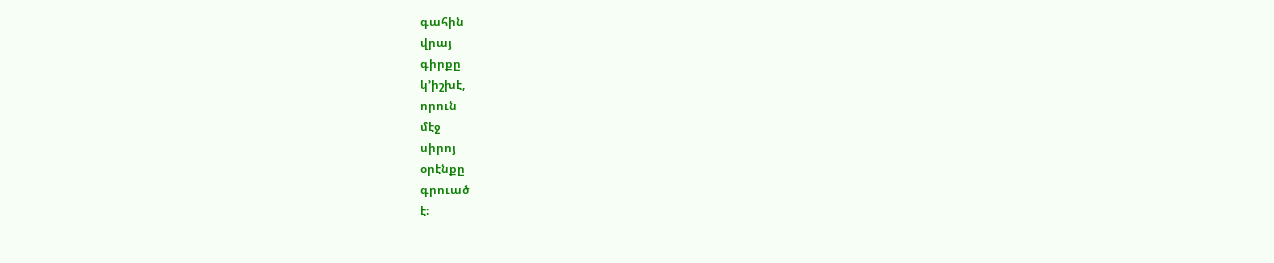գահին
վրայ
գիրքը
կ՚իշխէ,
որուն
մէջ
սիրոյ
օրէնքը
գրուած
է։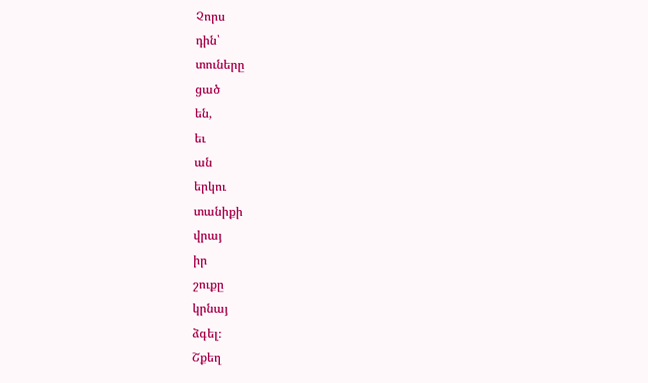Չորս
դին՝
տուները
ցած
են,
եւ
ան
երկու
տանիքի
վրայ
իր
շուքը
կրնայ
ձգել։
Շքեղ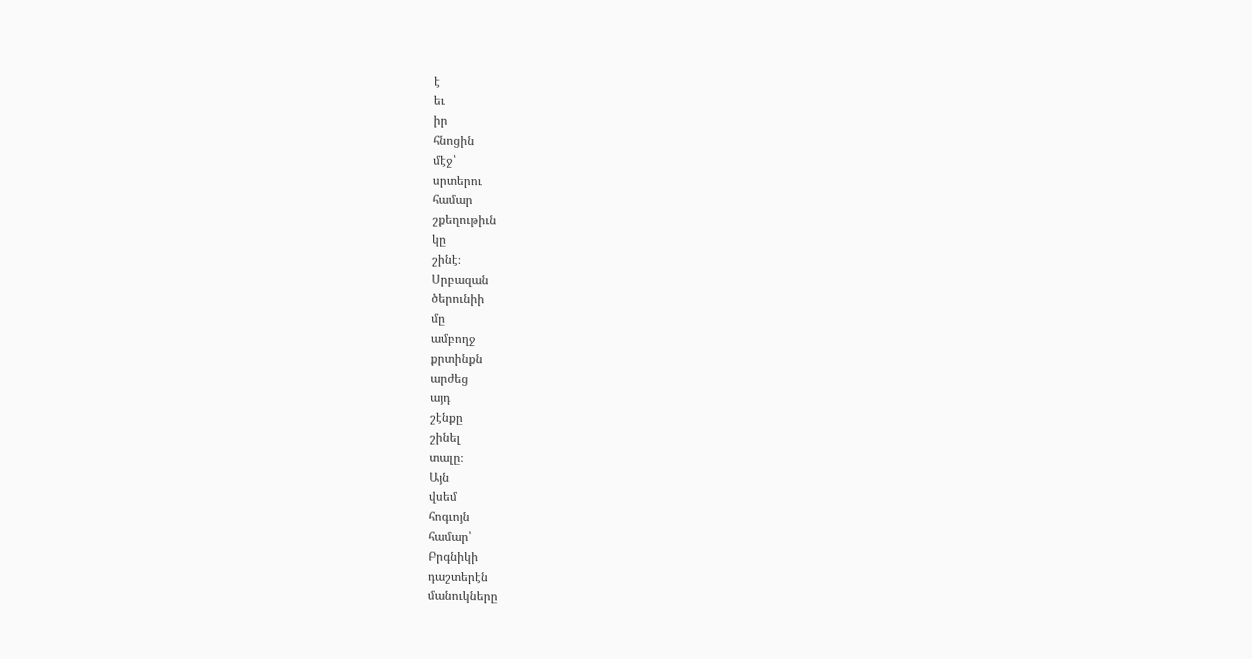է
եւ
իր
հնոցին
մէջ՝
սրտերու
համար
շքեղութիւն
կը
շինէ։
Սրբազան
ծերունիի
մը
ամբողջ
քրտինքն
արժեց
այդ
շէնքը
շինել
տալը։
Այն
վսեմ
հոգւոյն
համար՝
Բրգնիկի
դաշտերէն
մանուկները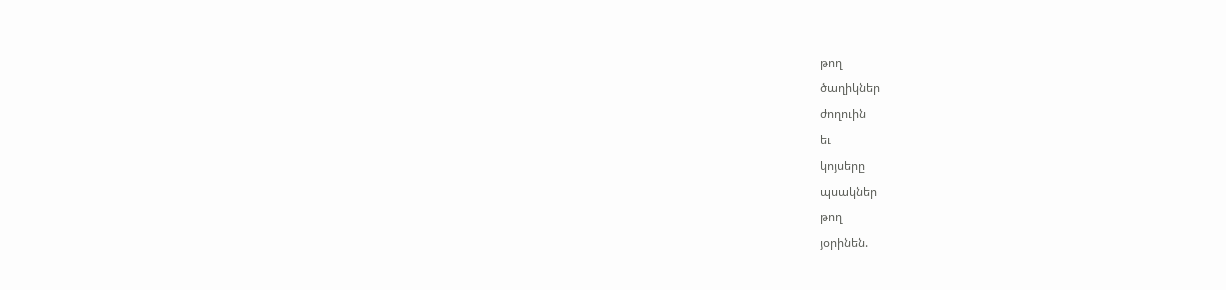թող
ծաղիկներ
ժողուին
եւ
կոյսերը
պսակներ
թող
յօրինեն.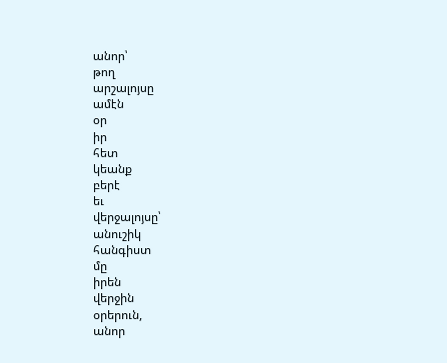անոր՝
թող
արշալոյսը
ամէն
օր
իր
հետ
կեանք
բերէ
եւ
վերջալոյսը՝
անուշիկ
հանգիստ
մը
իրեն
վերջին
օրերուն,
անոր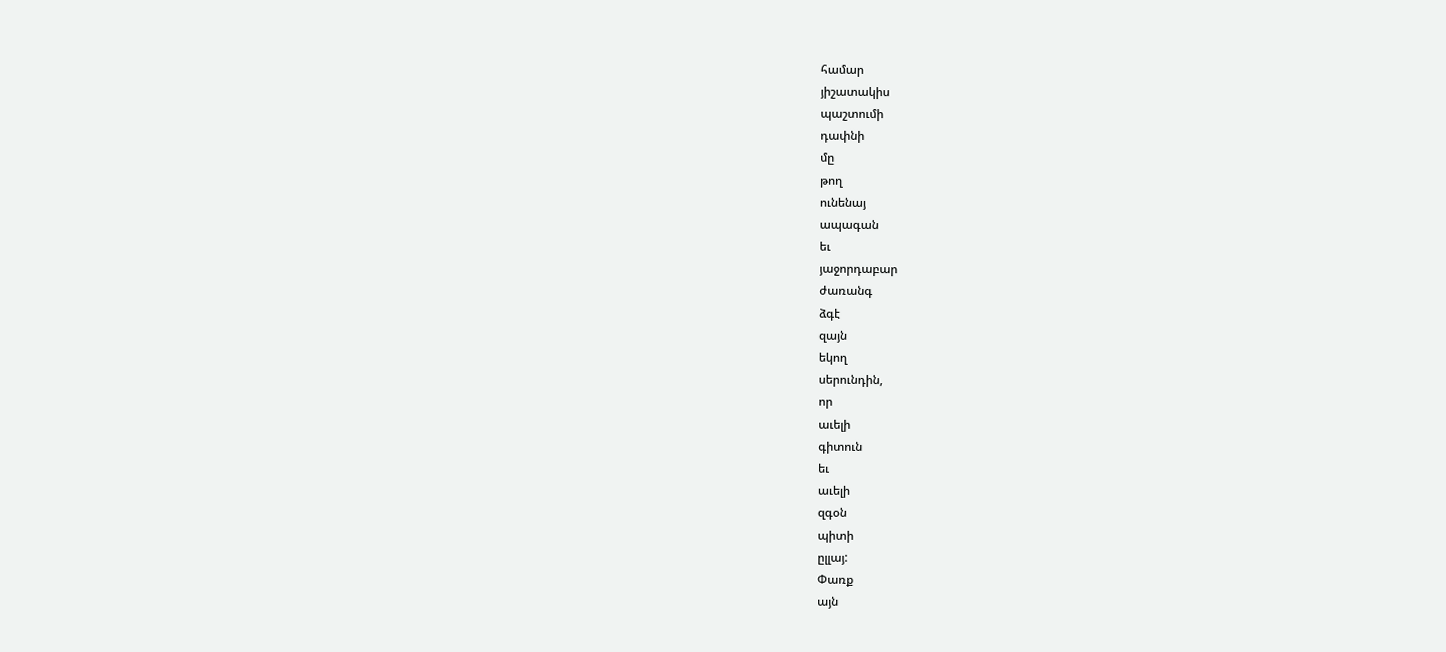համար
յիշատակիս
պաշտումի
դափնի
մը
թող
ունենայ
ապագան
եւ
յաջորդաբար
ժառանգ
ձգէ
զայն
եկող
սերունդին,
որ
աւելի
գիտուն
եւ
աւելի
զգօն
պիտի
ըլլայ:
Փառք
այն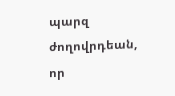պարզ
ժողովրդեան,
որ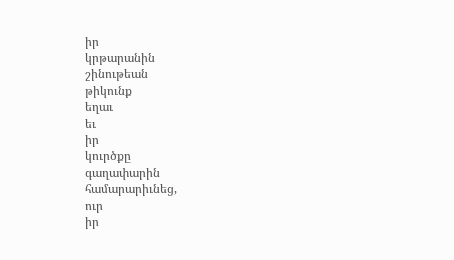իր
կրթարանին
շինութեան
թիկունք
եղաւ
եւ
իր
կուրծքը
գաղափարին
համարարիւնեց,
ուր
իր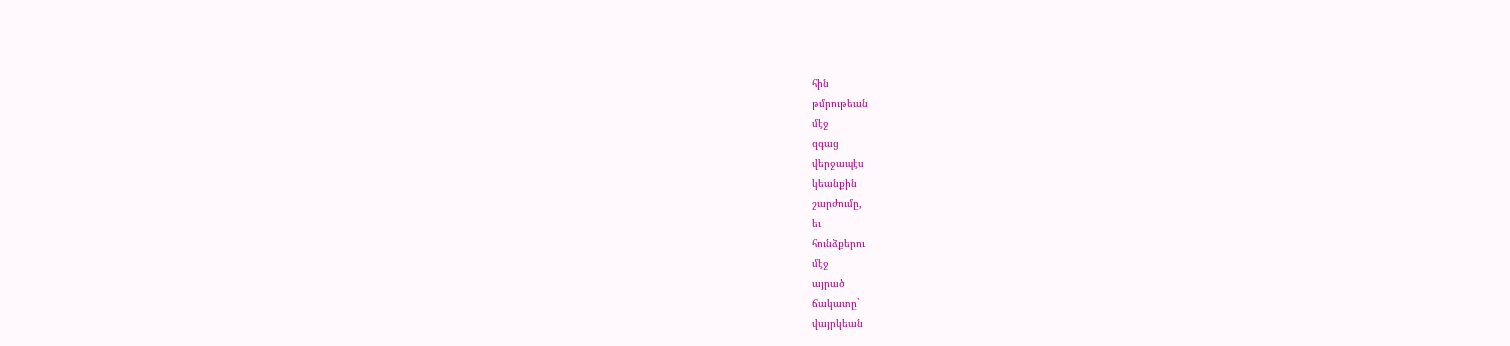հին
թմրութեան
մէջ
զգաց
վերջապէս
կեանքին
շարժումը,
եւ
հունձքերու
մէջ
այրած
ճակատը`
վայրկեան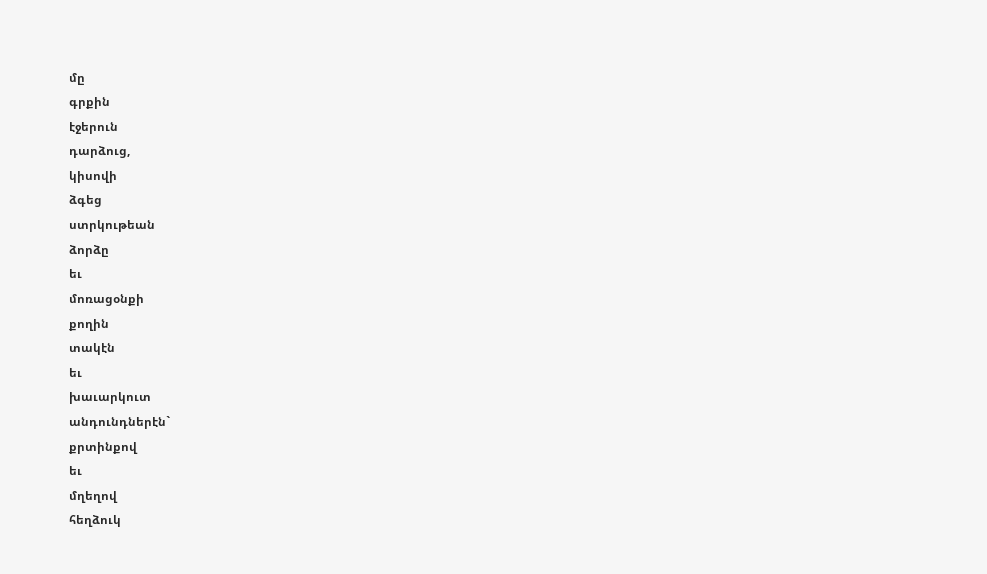մը
գրքին
էջերուն
դարձուց,
կիսովի
ձգեց
ստրկութեան
ձորձը
եւ
մոռացօնքի
քողին
տակէն
եւ
խաւարկուտ
անդունդներէն`
քրտինքով
եւ
մղեղով
հեղձուկ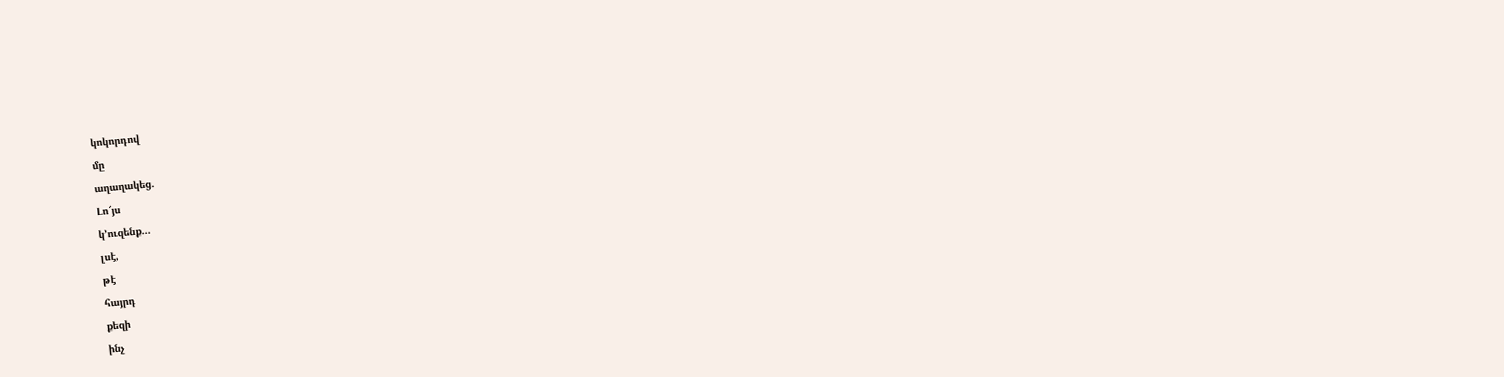կոկորդով
մը
աղաղակեց.
Լո՜յս
կ՚ուզենք…
լսէ,
թէ
հայրդ
քեզի
ինչ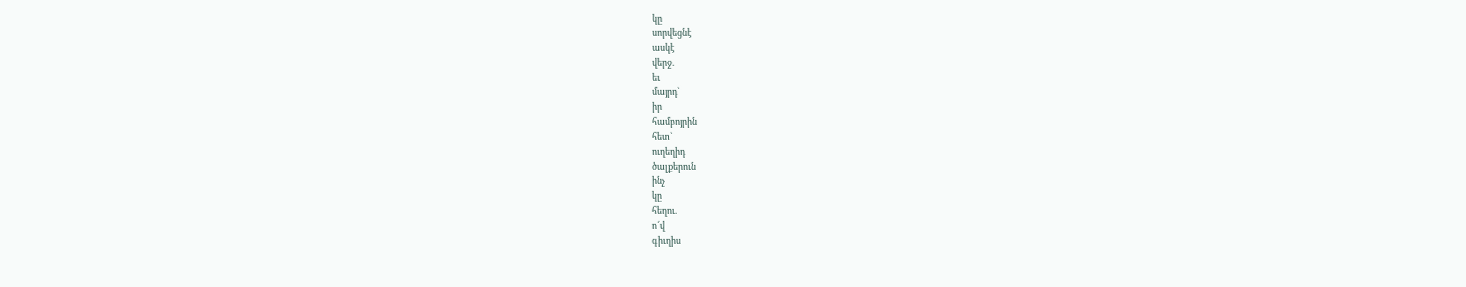կը
սորվեցնէ
ասկէ
վերջ.
եւ
մայրդ`
իր
համբոյրին
հետ`
ուղեղիդ
ծալքերուն
ինչ
կը
հեղու.
ո՜վ
գիւղիս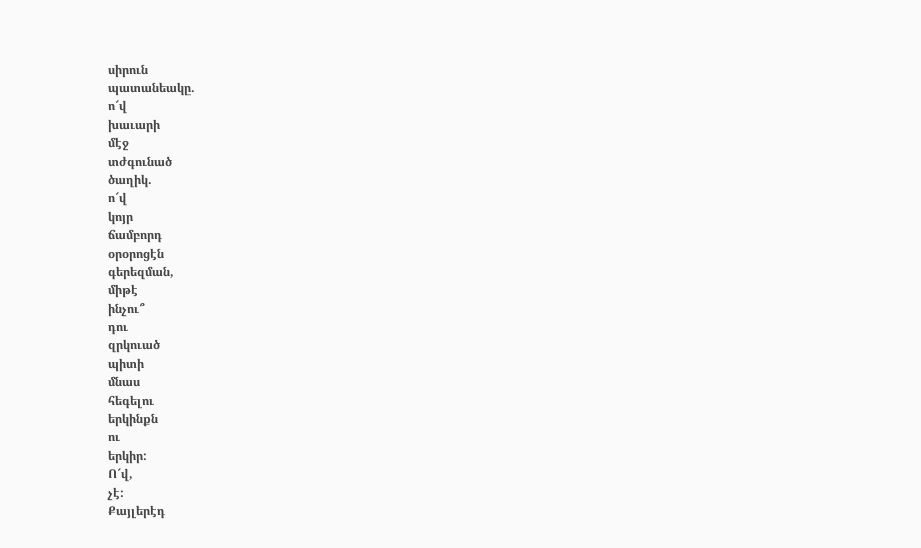սիրուն
պատանեակը.
ո՜վ
խաւարի
մէջ
տժգունած
ծաղիկ.
ո՜վ
կոյր
ճամբորդ
օրօրոցէն
գերեզման,
միթէ
ինչու՞
դու
զրկուած
պիտի
մնաս
հեգելու
երկինքն
ու
երկիր:
Ո՜վ,
չէ:
Քայլերէդ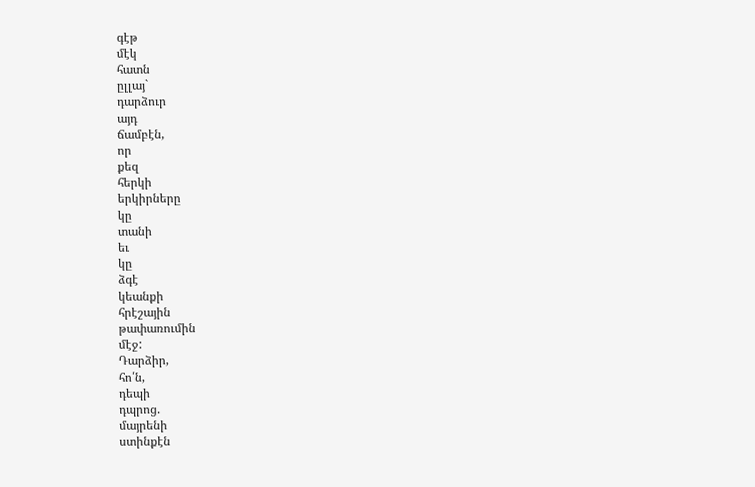գէթ
մէկ
հատն
ըլլայ`
դարձուր
այդ
ճամբէն,
որ
քեզ
հերկի
երկիրները
կը
տանի
եւ
կը
ձգէ
կեանքի
հրէշային
թափառումին
մէջ:
Դարձիր,
հո՛ն,
դեպի
դպրոց.
մայրենի
ստինքէն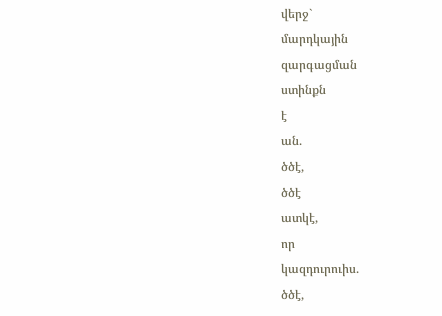վերջ`
մարդկային
զարգացման
ստինքն
է
ան.
ծծէ,
ծծէ
ատկէ,
որ
կազդուրուիս.
ծծէ,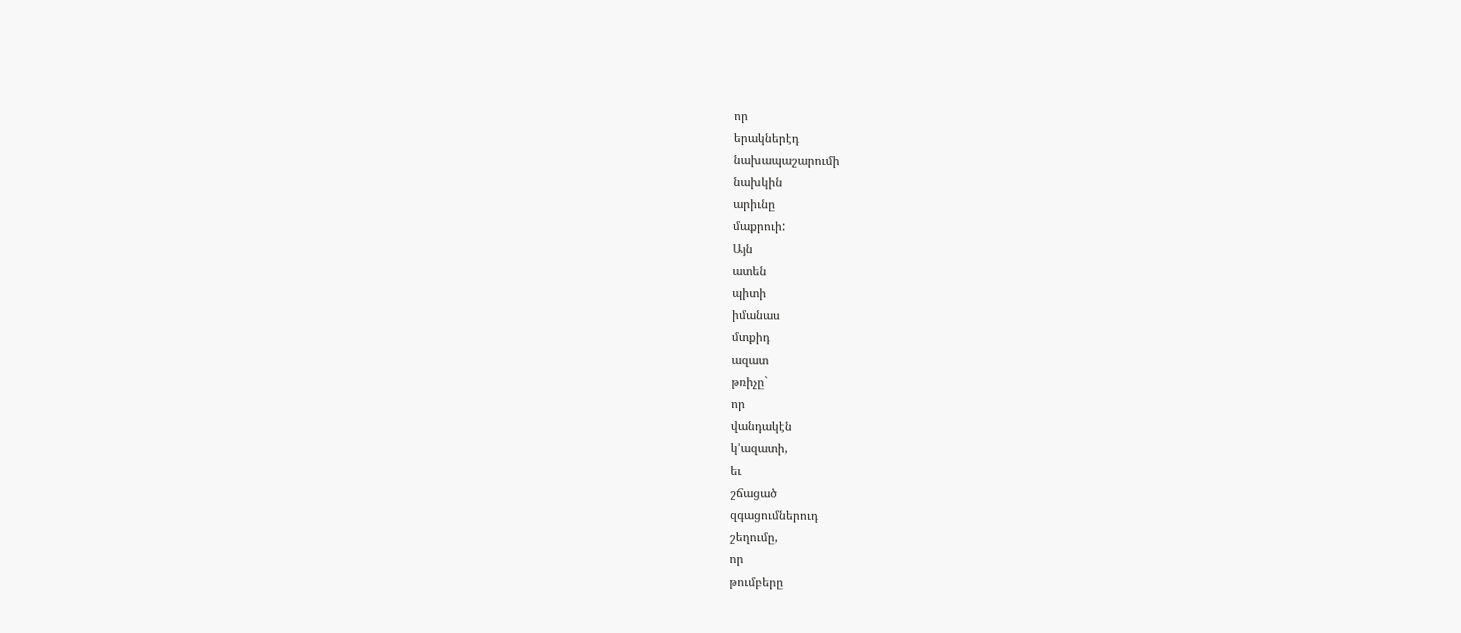որ
երակներէդ
նախապաշարումի
նախկին
արիւնը
մաքրուի:
Այն
ատեն
պիտի
իմանաս
մտքիդ
ազատ
թռիչը`
որ
վանդակէն
կ՚ազատի,
եւ
շճացած
զգացումներուդ
շեղումը,
որ
թումբերը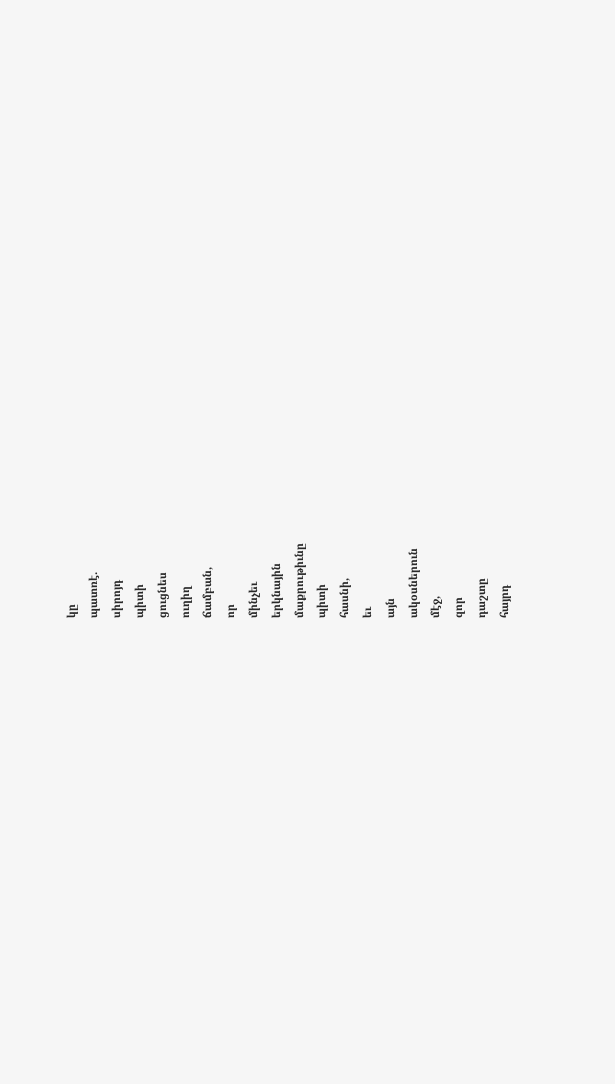կը
պատռէ.
սիրոյդ
պիտի
ցուցնես
ուղիղ
ճամբան,
որ
մինչեւ
երկնային
մաքրութիւնը
պիտի
հասնի,
եւ
այն
ակօսներուն
մէջ,
զոր
դաշտը
հայրդ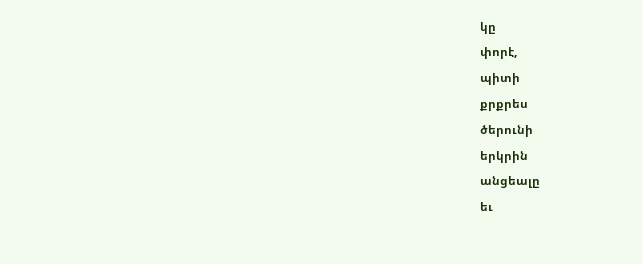կը
փորէ,
պիտի
քրքրես
ծերունի
երկրին
անցեալը
եւ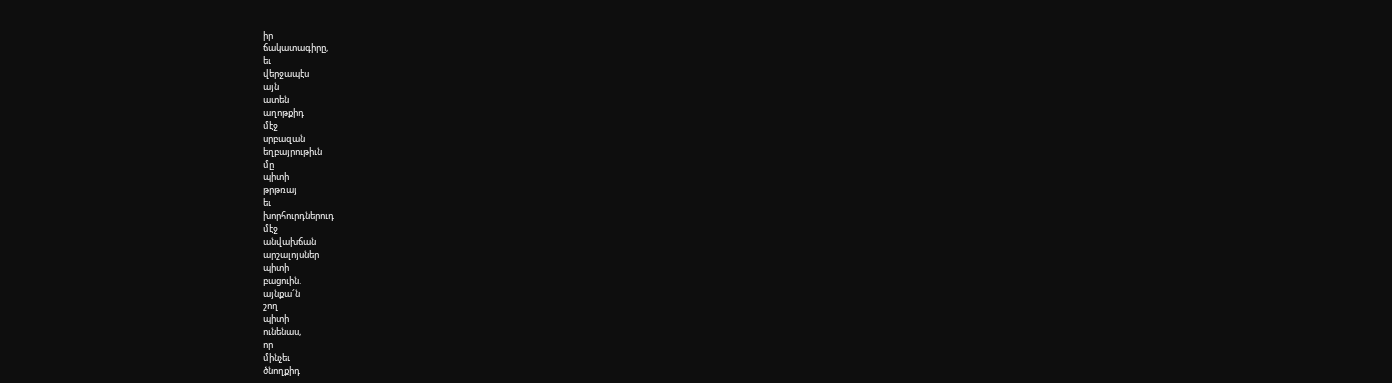իր
ճակատագիրը,
եւ
վերջապէս
այն
ատեն
աղոթքիդ
մէջ
սրբազան
եղբայրութիւն
մը
պիտի
թրթռայ
եւ
խորհուրդներուդ
մէջ
անվախճան
արշալոյսներ
պիտի
բացուին.
այնքա՜ն
շող
պիտի
ունենաս,
որ
մինչեւ
ծնողքիդ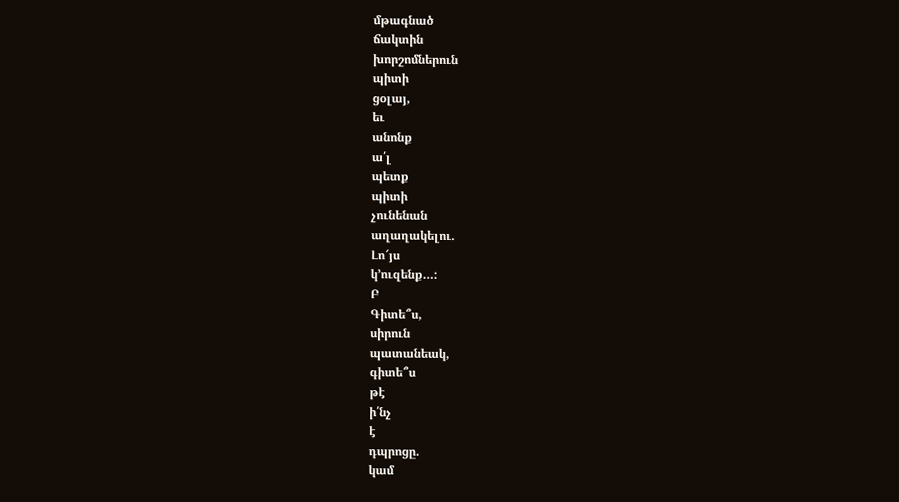մթագնած
ճակտին
խորշոմներուն
պիտի
ցօլայ,
եւ
անոնք
ա՛լ
պետք
պիտի
չունենան
աղաղակելու.
Լո՜յս
կ՚ուզենք…:
Բ
Գիտե՞ս,
սիրուն
պատանեակ,
գիտե՞ս
թէ
ի՛նչ
է
դպրոցը.
կամ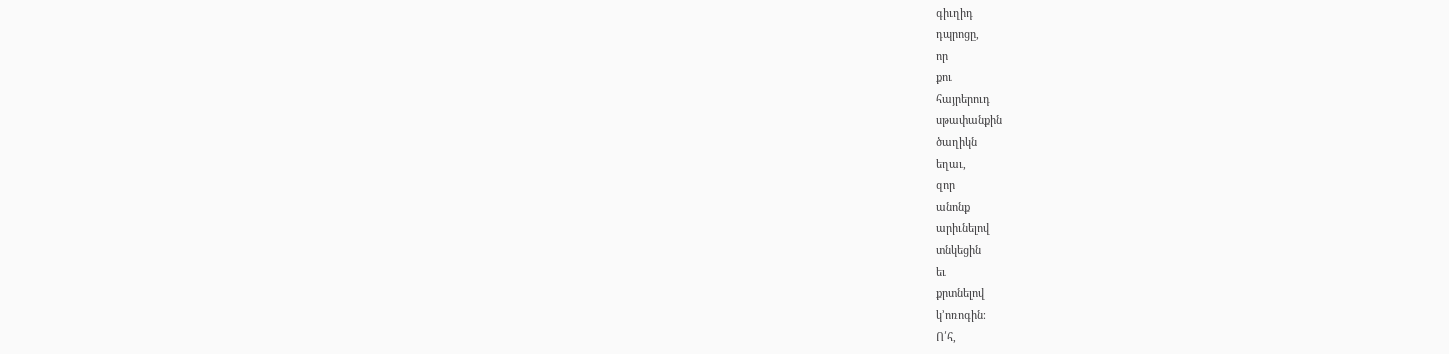գիւղիդ
դպրոցը,
որ
քու
հայրերուդ
սթափանքին
ծաղիկն
եղաւ,
զոր
անոնք
արիւնելով
տնկեցին
եւ
քրտնելով
կ՚ոռոգին։
Ո՛հ,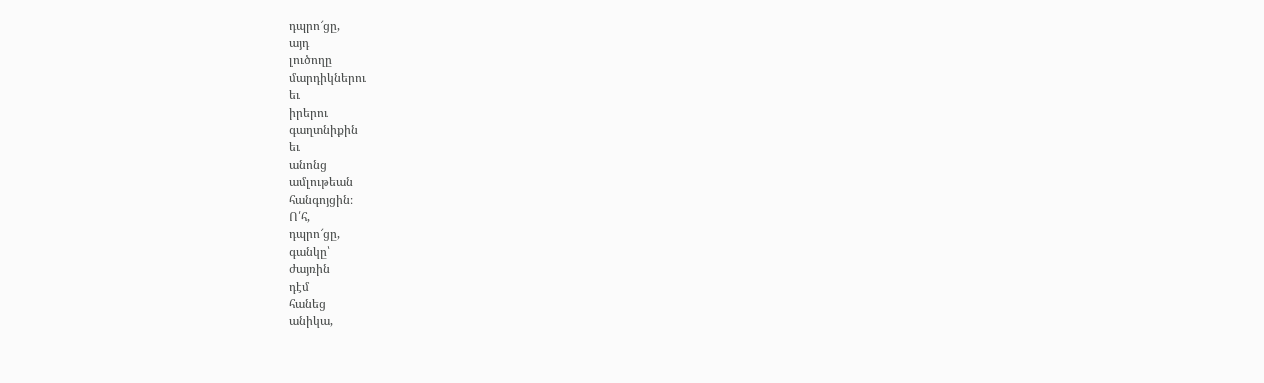դպրո՜ցը,
այդ
լուծողը
մարդիկներու
եւ
իրերու
գաղտնիքին
եւ
անոնց
ամլութեան
հանգոյցին։
Ո՛հ,
դպրո՜ցը,
գանկը՝
ժայռին
դէմ
հանեց
անիկա,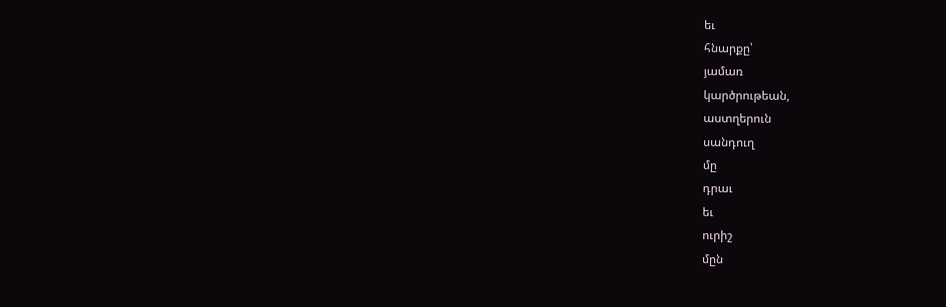եւ
հնարքը՝
յամառ
կարծրութեան,
աստղերուն
սանդուղ
մը
դրաւ
եւ
ուրիշ
մըն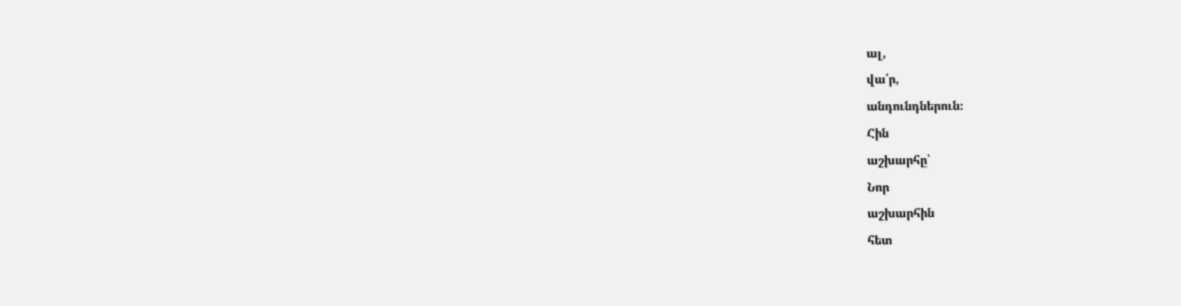ալ,
վա՛ր,
անդունդներուն։
Հին
աշխարհը՝
Նոր
աշխարհին
հետ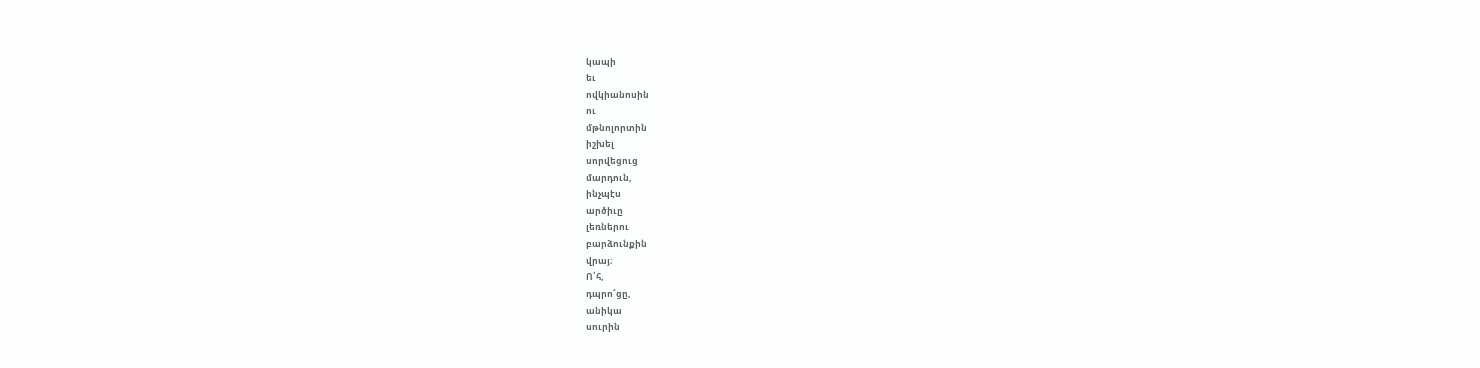կապի
եւ
ովկիանոսին
ու
մթնոլորտին
իշխել
սորվեցուց
մարդուն,
ինչպէս
արծիւը
լեռներու
բարձունքին
վրայ։
Ո՛հ,
դպրո՜ցը,
անիկա
սուրին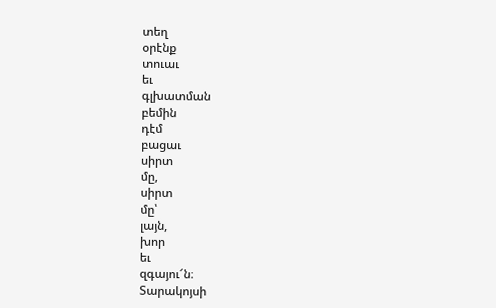տեղ
օրէնք
տուաւ
եւ
գլխատման
բեմին
դէմ
բացաւ
սիրտ
մը,
սիրտ
մը՝
լայն,
խոր
եւ
զգայու՜ն։
Տարակոյսի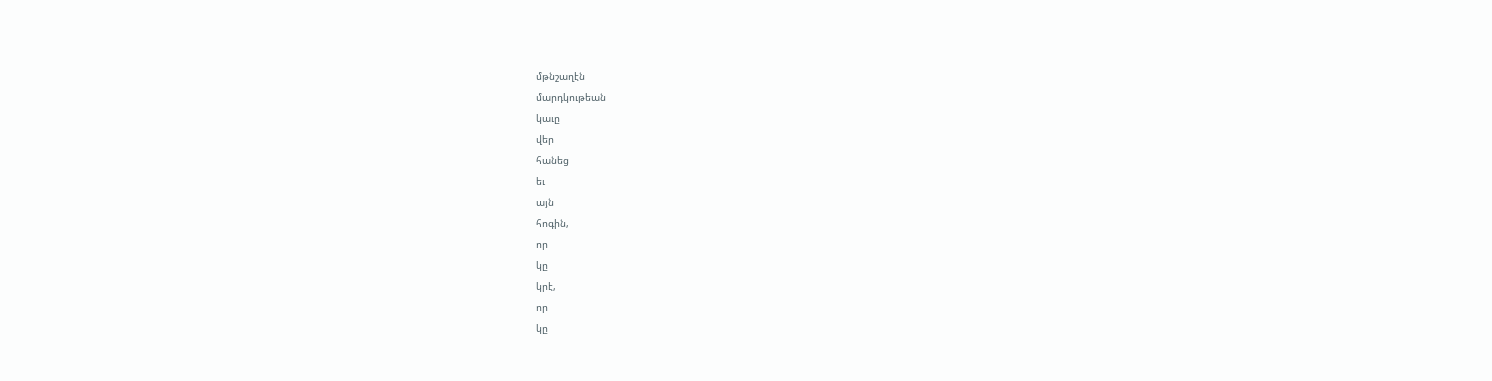մթնշաղէն
մարդկութեան
կաւը
վեր
հանեց
եւ
այն
հոգին,
որ
կը
կրէ,
որ
կը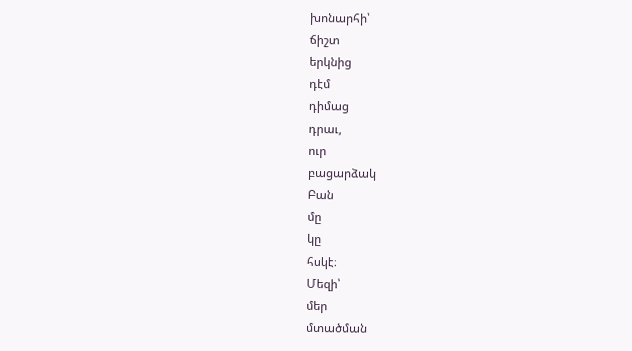խոնարհի՝
ճիշտ
երկնից
դէմ
դիմաց
դրաւ,
ուր
բացարձակ
Բան
մը
կը
հսկէ։
Մեզի՝
մեր
մտածման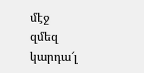մէջ
զմեզ
կարդա՜լ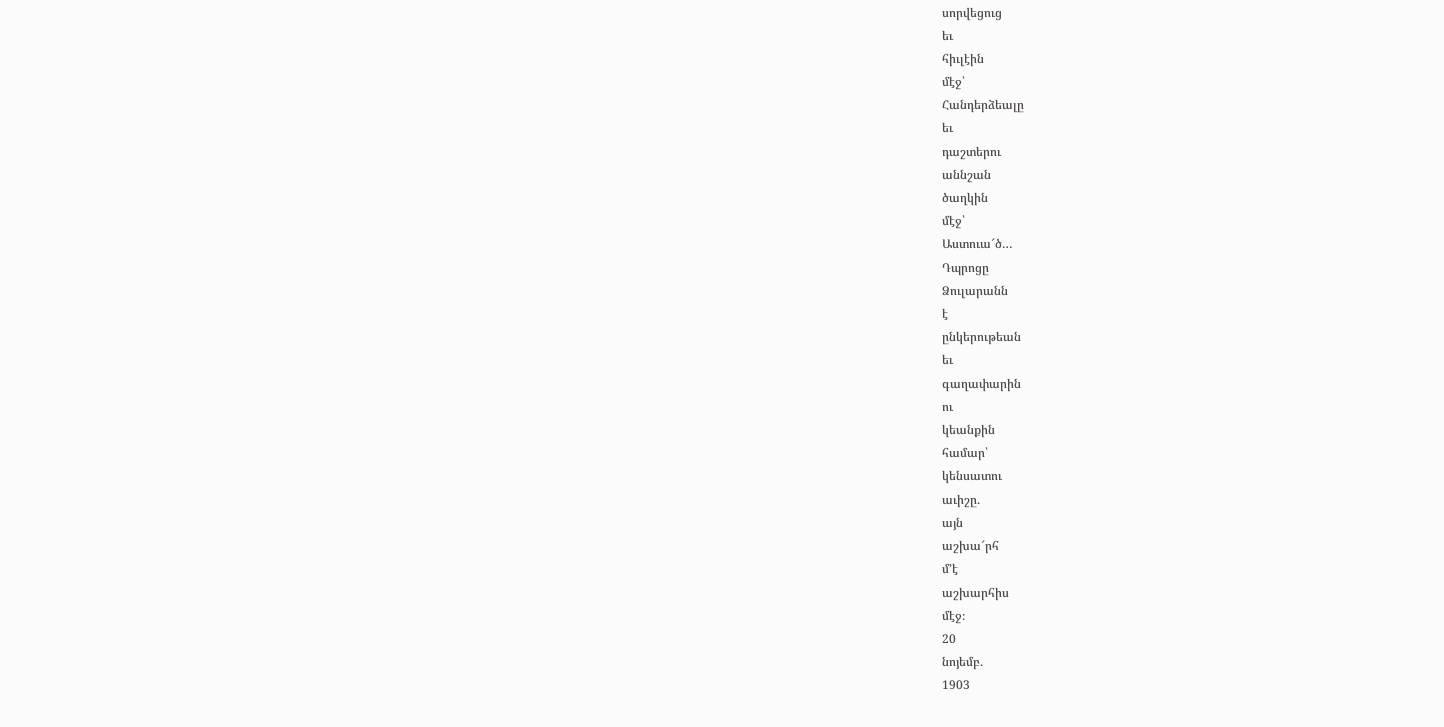սորվեցուց
եւ
հիւլէին
մէջ՝
Հանդերձեալը
եւ
դաշտերու
աննշան
ծաղկին
մէջ՝
Աստուա՜ծ…
Դպրոցը
Ձուլարանն
է
ընկերութեան
եւ
գաղափարին
ու
կեանքին
համար՝
կենսատու
աւիշը.
այն
աշխա՜րհ
մ՚է
աշխարհիս
մէջ։
20
նոյեմբ.
1903